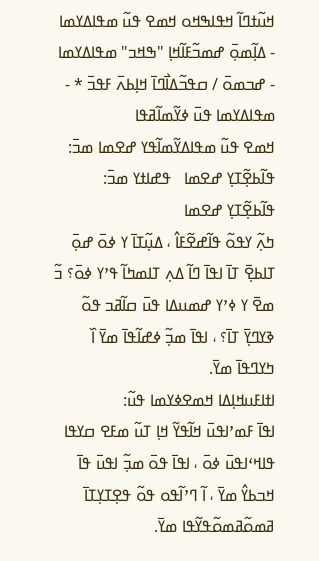ߞߎ߬ߙߣߊ߬ ߞߟߊߒߞߋ ߞߘߐ ߟߎ߬ ߘߟߊߡߌߘߊ - ߡߊ߲߬ߘߋ߲߫ ߝߘߏ߬ߓߊ߬ߞߊ߲ "ߒߞߏ" ߘߟߊߡߌߘߊ - ߝߏߘߋ߫ / ߛߟߏ߬ߡߊ߯ߣߊ߫ ߞߊ߲ߕߍ߫ ߓߟߏ߫ * - ߘߟߊߡߌߘߊ ߟߎ߫ ߦߌ߬ߘߊ߬ߥߟߊ
ߞߘߐ ߟߎ߬ ߘߟߊߡߌ߬ߘߊ߬ߟߌ ߝߐߘߊ ߘߏ߫: ߟߊ߬ߕߐ߲߬ߠߌ߲ ߝߐߘߊ   ߟߝߊߙߌ ߘߏ߫:
ߟߊ߬ߕߐ߲߬ߠߌ߲ ߝߐߘߊ
ߤߍ߲߬ ߌߟߋ߬ ߟߊ߬ߝߐ߬ߓߊ߮ ، ߡߎ߲߬ߠߊ߫ ߌ ߦߋ߫ ߝߋ߲߫ ߠߊߕߐ߲߫ ߠߊ߫ ߊߟߊ߫ ߣߊ߬ ߡߍ߲ ߠߊߘߤߊ߬ ߟߴߌ ߦߋ߫؟ ߏ߬ ߘߐ߫ ߌ ߦߴߌ ߝߘߎߡߊ ߟߎ߫ ߛߊ߬ߥߏ ߟߋ߬ ߢߌߣߌ߲߫ ߠߊ߫؟ ، ߊߟߊ߫ ߘߏ߲߬ ߦߝߊ߬ߟߊ߫ ߘߌ߫ ߊ߰ ߤߌߣߟߊ߫ ߘߌ߫.
ߊߙߊߓߎߞߊ߲ߡߊ ߞߘߐߦߌߘߊ ߟߎ߬:
ߊߟߊ߫ ߓߘߴߊߟߎ߫ ߞߊ߬ߟߌ߬ ߞߊ߲ ߠߎ߬ ߘߓߐ ߛߌߟߊ ߟߊߞߵߊߟߎ߫ ߦߋ߫ ، ߊߟߊ߫ ߟߋ߫ ߘߏ߲߬ ߊߟߎ߫ ߟߊ߫ ߞߏߕߌ߮ ߘߌ߫ ، ߊ߬ ߣߴߊ߬ߟߋ ߟߋ߬ ߟߐ߲ߠߌ߲ߠߊ߫ ߥߘߋ߬ߥߘߋ߬ߟߌ߬ߟߊ ߘߌ߫.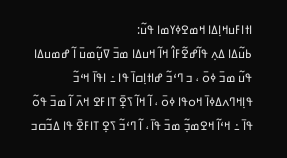ߊߙߊߓߎߞߊ߲ߡߊ ߞߘߐߦߌߘߊ ߟߎ߬:
ߕߎ߬ߡߊ ߡߍ߲ ߟߊ߬ߝߐ߬ߓߊ߮ ߞߊ߬ ߞߎߡߊ ߘߏ߫ ߜߎ߲߬ߘߎ߫ ߊ߬ ߝߘߎߡߊ ߟߎ߬ ߘߏ߫ ߦߋ߫ ، ߏ ߣߵߏ߬ ߝߊߙߊ߲ߛߊ߫ ߟߊ ߸ ߊߟߊ߫ ߞߵߏ߬ ߟߊ߲ߞߣߍߡߦߊ߫ ߞߋߟߊ ߦߋ߫ ، ߊ߬ ߞߊ߬ ߖߐ߲߫ ߠߊߓߐ ߞߍ߫ ߊ߬ ߘߏ߫ ߟߋ߬ ߟߊ߫ ߸ ߞߵߊ߬ ߞߐߘߏ߲߬ ߘߏ߫ ߟߊ߫ ، ߊ߬ ߣߵߏ߬ ߖߐ߲ ߠߊߓߐ߫ ߟߊ ߡߏ߬ߛߏ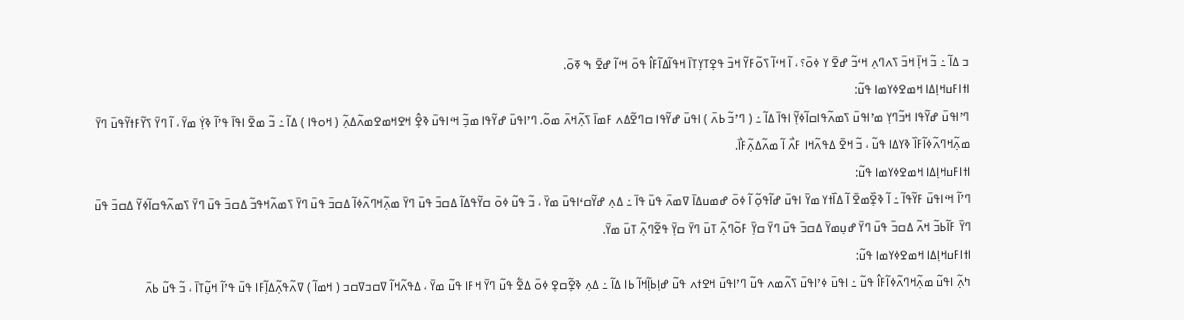ߏ ߡߊ߬ ߸ ߏ߬ ߞߊ߲߫ ߞߏ߫ ߖߍߣߍ߲ ߞߵߏ߬ ߝߐ߫ ߌ ߦߋ߫؟ ، ߊ߬ ߞߵߊ߬ ߖߋ߬ߓߌ߬ ߞߏ߫ ߟߐ߲ߠߌ߲ߠߊ߫ ߞߟߊ߬ߡߊ߬ߓߊ߮ ߟߋ߫ ߞߵߊ߬ ߝߐ߫ ߒ ߧߋ߫.
ߊߙߊߓߎߞߊ߲ߡߊ ߞߘߐߦߌߘߊ ߟߎ߬:
ߣߴߊߟߎ߫ ߝߌ߬ߟߊ ߞߏ߬ߣߌ߲ ߘߴߊߟߎ߫ ߖߘߍ߬ߟߊߛߊ߬ߦߌ߲߬ ߊߟߊ߫ ߡߊ߬ ߸ ( ߣߴߏ߬ ߕߍ߫ ) ߊߟߎ߫ ߝߌ߬ߟߊ ߛߣߐ߬ߡߍ ߓߘߊ߫ ߖߍ߲߬ߞߍ߫ ߘߋ߬. ߣߴߊߟߎ߫ ߝߌ߬ߟߊ ߘߏ߲߬ ߞߵߊߟߎ߫ ߢߐ߲߮ ߞߐߞߘߐߘߍ߬ߡߍ߲߬ ( ߞߋߟߊ ) ߡߊ߬ ߸ ߏ߬ ߘߐ߫ ߊߟߊ߫ ߟߴߊ߬ ߢߌ߲߭ ߘߌ߫ ، ߊ߬ ߣߌ߫ ߖߌ߬ߓߙߌ߬ߟߎ߫ ߣߌ߫ ߘߍ߲߬ߞߣߍ߬ߦߊ߬ߓߊ߰ ߢߌߡߊ ߟߎ߬ ، ߏ߬ ߞߐ߫ ߡߟߍ߬ߞߊ ߓߍ߯ ߊ߬ ߘߍ߬ߡߍ߲߬ߓߊ߯.
ߊߙߊߓߎߞߊ߲ߡߊ ߞߘߐߦߌߘߊ ߟߎ߬:
ߣߴߊ߬ ߞߵߊߟߎ߫ ߓߌ߬ߟߊ߬ ߸ ߊ߬ ߢߐ߲߰ߘߐ߫ ߊ߬ ߡߊ߰ߙߌ ߘߌ߫ ߊߟߎ߫ ߝߊ߬ߟߋ߲߬ ߊ߬ ߦߋ߫ ߝߘߎߡߊ߫ ߜߘߍ߫ ߟߎ߫ ߟߊ߫ ߸ ߡߍ߲ ߝߌ߬ߛߵߊߟߎ߫ ߘߌ߫ ، ߏ߬ ߟߎ߬ ߦߋ߫ ߛߌ߬ߟߡߊ߬ ߡߛߏ߫ ߟߎ߫ ߣߌ߫ ߘߍ߲߬ߞߣߍ߬ߦߊ߬ ߡߛߏ߫ ߟߎ߫ ߣߌ߫ ߖߘߍ߬ߞߟߏ߬ ߡߛߏ߫ ߟߎ߫ ߣߌ߫ ߖߘߍ߬ߟߛߊ߬ߦߌ߬ ߡߛߏ߫ ߟߎ߫ ߣߌ߫ ߓߊ߬ߕߏ߬ ߞߍ߬ ߡߛߏ߫ ߟߎ߫ ߣߌ߫ ߝߎ߲ߘߌ߫ ߡߛߏ߫ ߟߎ߫ ߣߌ߫ ߛߌ߲߫ ߓߋ߬ߣߍ߲߬ ߠߎ߫ ߣߌ߫ ߛߌ߲߫ ߟߐ߬ߣߍ߲߬ ߠߎ߫ ߘߌ߫.
ߊߙߊߓߎߞߊ߲ߡߊ ߞߘߐߦߌߘߊ ߟߎ߬:
ߤߍ߲߬ ߊߟߎ߬ ߘߍ߲߬ߞߣߍ߬ߦߊ߬ߓߊ߮ ߟߎ߬ ߸ ߊߟߎ߫ ߦߴߊߟߎ߫ ߖߍ߬ߘߍ ߟߎ߬ ߣߴߊߟߎ߫ ߞߐߙߍ ߟߎ߬ ߝߊ߲ߕߊ߲߬ߞߊ߬ ߕߊ ߡߊ߬ ߸ ߡߍ߲ ߢߐ߲߬ߛߐ߲ ߦߋ߫ ߡߐ߱ ߟߎ߬ ߣߌ߫ ߞߓߊ ߟߎ߬ ߘߌ߫ ، ߡߟߍ߬ߞߊ߬ ߜߛߏߜߛߏ ( ߞߘߊ߬ ) ߜߍ߬ߟߍ߲߬ߡߊ߲߬ߓߊ ߟߎ߫ ߟߴߊ߬ ߞߎ߲߬ߠߊ߫ ، ߏ߬ ߟߎ߬ ߕߍ߫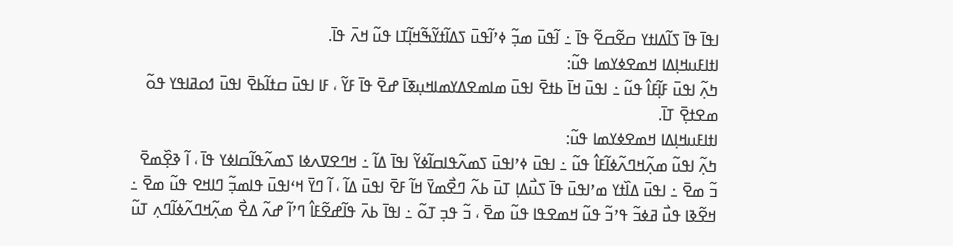ߊߟߊ߫ ߟߊ߫ ߖߊ߬ߡߊߙߌ ߛߐ߬ߛߐ߬ ߟߊ߫ ߸ ߊ߬ߟߎ߫ ߘߏ߲߬ ߦߴߊ߬ߟߎ߫ ߖߡߊ߬ߙߌ߬ߒ߬ߞߊ߲߬ߠߊ ߟߎ߬ ߞߍ߫ ߟߊ߫.
ߊߙߊߓߎߞߊ߲ߡߊ ߞߘߐߦߌߘߊ ߟߎ߬:
ߤߍ߲߬ ߊߟߎ߫ ߓߊ߲߬ߓߊ߮ ߟߎ߬ ߸ ߊߟߎ߫ ߞߊ߫ ߕߙߐ߫ ߊߟߎ߫ ߘߊߘߐߡߌߘߊߞߎ߲ߧߊ߫ ߝߐ߫ ߟߊ߫ ߓߌ߬ ، ߓߊ ߊߟߎ߫ ߛߙߊ߬ߕߐ߫ ߊߟߎ߫ ߗߋߥߊߟߌ ߟߋ߬ ߘߐߙߐ߲߫ ߠߊ߫.
ߊߙߊߓߎߞߊ߲ߡߊ ߞߘߐߦߌߘߊ ߟߎ߬:
ߤߍ߲߬ ߊߟߎ߬ ߘߍ߲߬ߞߣߍ߬ߦߊ߬ߓߊ߮ ߟߎ߬ ߸ ߊߟߎ߫ ߦߴߊߟߎ߫ ߖߘߍ߬ߟߊߛߊ߬ߦߌ߬ ߊߟߊ߫ ߡߊ߬ ߸ ߞߣߐߜߍߦߊ ߖߘߍ߬ߟߊ߬ߛߊߦߌ ߟߊ߫ ، ߊ߬ ߢߐ߲߰ߘߐ߫ ߏ߬ ߘߐ߫ ߸ ߊߟߎ߫ ߡߊ߰ߙߌ ߘߴߊߟߎ߫ ߟߊ߫ ߖߎ߯ߡߊ߲ ߠߎ߫ ߕߍ߬ ߣߐ߯ߘߌ߫ ߞߊ߬ ߓߐ߫ ߊߟߎ߫ ߡߊ߬ ، ߊ߬ ߣߌ߫ ߞߵߊߟߎ߫ ߟߊߘߏ߲߬ ߣߊߞߐ ߟߎ߬ ߘߐ߫ ߸ ߞߐ߬ߢߊ ߟߎ߯ ߥߦߏ߬ ߟߴߏ߬ ߟߎ߬ ߞߘߐߟߊ ߟߎ߬ ߘߐ߫ ، ߏ߬ ߟߏ߲ ߠߋ߬ ߸ ߊߟߊ߫ ߕߍ߫ ߟߊ߬ߝߐ߬ߓߊ߮ ߣߴߊ߬ ߝߍ߬ ߡߐ߯ ߘߍ߲߬ߞߣߍ߬ߦߊ߬ߣߍ߲ ߠߎ߬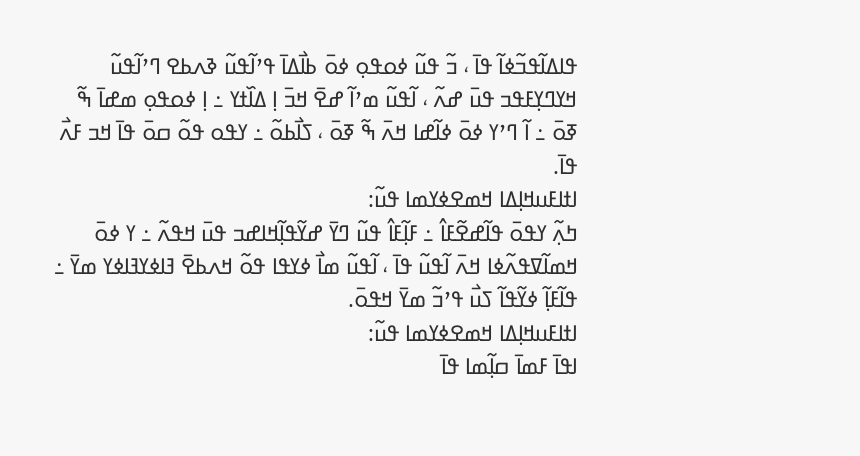ߟߊߡߊ߬ߟߏ߬ߦߊ߬ ߟߊ߫ ، ߏ߬ ߟߎ߬ ߦߋߟߋ߲ ߦߋ߫ ߕߊ߯ߡߊ߫ ߟߴߊ߬ߟߎ߬ ߢߍߕߐ ߣߴߊ߬ߟߎ߬ ߞߌߣߌ߲ߓߟߏ ߟߎ߫ ߝߍ߬ ، ߊ߬ߟߎ߬ ߘߴߊ߬ ߝߐ߫ ߞߏ߫ ߊ߲ ߡߊ߰ߙߌ ߸ ߊ߲ ߦߋߟߋ߲ ߘߝߊ߫ ߒ߬ ߧߋ߫ ߸ ߊ߬ ߣߴߌ ߦߋ߫ ߦߊ߬ߝߊ ߞߍ߫ ߒ߬ ߧߋ߫ ، ߖߊ߯ߕߋ߬ ߸ ߌߟߋ ߟߋ߬ ߛߋ߫ ߟߊ߫ ߞߏ ߓߍ߯ ߟߊ߫.
ߊߙߊߓߎߞߊ߲ߡߊ ߞߘߐߦߌߘߊ ߟߎ߬:
ߤߍ߲߬ ߌߟߋ߫ ߟߊ߬ߝߐ߬ߓߊ߮ ߸ ߓߊ߲߬ߓߊ߮ ߟߎ߬ ߣߌ߫ ߝߌ߬ߟߊ߲߬ߞߊߝߏ ߟߎ߫ ߞߟߍ߬ ߸ ߌ ߦߋ߫ ߞߘߊ߬ߜߟߍ߬ߦߊ ߞߍ߫ ߊ߬ߟߎ߬ ߟߊ߫ ، ߊ߬ߟߎ߬ ߘߊ߯ ߦߌߟߊ ߟߋ߬ ߞߍߕߐ߫ ߔߊߦߌߔߊߦߌ ߘߌ߫ ߸ ߟߊ߬ߓߊ߲߬ ߦߌ߬ߟߊ߬ ߖߎ߯ ߟߴߏ߬ ߘߌ߫ ߞߟߋ߫.
ߊߙߊߓߎߞߊ߲ߡߊ ߞߘߐߦߌߘߊ ߟߎ߬:
ߊߟߊ߫ ߓߘߊ߫ ߛߊ߲߬ߘߊ ߟߊ߫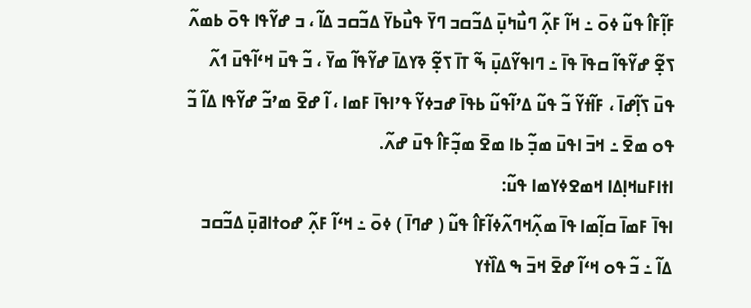ߓߊ߲߬ߓߊ߮ ߟߎ߬ ߦߋ߫ ߸ ߞߊ߬ ߓߍ߲߬ ߣߎ߯ߤߎ߲߫ ߡߏ߬ߛߏ ߣߌ߫ ߟߎ߯ߕߌ߫ ߡߏ߬ߛߏ ߡߊ߬ ، ߏ ߝߌ߬ߟߊ ߟߋ߫ ߕߘߍ߬ ߖߐ߲߬ ߝߌ߬ߟߊ߬ ߛߟߊ߫ ߟߊ߫ ߸ ߣߊߟߌ߬ߡߎ߲߫ ߒ߬ ߠߊ߫ ߖߐ߲߬ ߢߌߡߊ߫ ߝߌ߬ߟߊ߬ ߘߌ߫ ، ߏ߬ ߟߎ߫ ߞߵߊ߬ߟߎ߫ ߗߍ߬ ߟߎ߫ ߖߊ߲߬ߝߊ߫ ، ߓߊ߬ߙߌ߬ ߏ߬ ߟߎ߬ ߡߴߊ߬ߟߎ߬ ߕߟߊ߫ ߝߏߦߌ߬ ߟߴߊߟߊ߫ ߓߘߊ ، ߊ߬ ߝߐ߫ ߘߴߏ߬ ߝߌ߬ߟߊ ߡߊ߬ ߏ߬ ߟߋ ߘߐ߫ ߸ ߞߏ߫ ߊߟߎ߫ ߘߏ߲߬ ߕߊ ߘߐ߫ ߘߏ߲߬ߓߊ߮ ߟߎ߫ ߝߍ߬.
ߊߙߊߓߎߞߊ߲ߡߊ ߞߘߐߦߌߘߊ ߟߎ߬:
ߊߟߊ߫ ߓߘߊ߫ ߛߊ߲߬ߘߊ ߟߊ߫ ߘߍ߲߬ߞߣߍ߬ߦߊ߬ߓߊ߮ ߟߎ߬ ( ߝߣߊ߫ ) ߦߋ߫ ߸ ߞߵߊ߬ ߓߍ߲߬ ߝߋߙߊߥߎ߲߫ ߡߏ߬ߛߏ ߡߊ߬ ߸ ߏ߬ ߟߋ ߞߵߊ߬ ߝߐ߫ ߞߏ߫ ߒ ߡߊ߰ߙߌ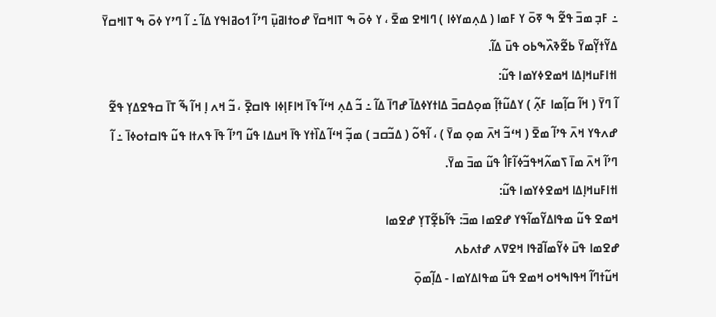߸ ߓߏ߲ ߘߏ߫ ߟߐ߬ ߒ ߧߋ߫ ߌ ߓߘߊ ( ߡߍ߲ߘߌߦߊ ) ߣߊߞߐ ߘߐ߫ ، ߌ ߦߋ߫ ߒ ߠߊߞߛߌ߫ ߝߋߙߊߥߎ߲߫ ߣߴߊ߬ ߗߋߥߊߟߌ ߡߊ߬ ߸ ߊ߬ ߣߴߌ ߦߋ߫ ߒ ߠߊߞߛߌ߫ ߡߌ߬ߙߌ߲߬ߘߌ߫ ߕߐ߬ߢߍ߰ߒߕߋ ߟߎ߫ ߡߊ߬.
ߊߙߊߓߎߞߊ߲ߡߊ ߞߘߐߦߌߘߊ ߟߎ߬:
ߊ߬ ߣߌ߫ ( ߞߊ߬ ߛߊ߲߬ߘߊ ߓߍ߲߬ ) ߌߡߎ߬ߙߊ߲߬ ߘߋ߲ߡߛߏ߫ ߡߊߙߌߦߡߊ߫ ߝߣߊ߫ ߡߊ߬ ߸ ߏ߬ ߡߍ߲ ߞߵߊ߬ ߟߊ߫ ߞߊߓߊ߲ߦߊ ߟߊߛߐ߲߫ ، ߏ߬ ߞߍ ߊ߲ ߞߊ߬ ߒ߬ ߠߊ߫ ߛߟߐߡߌ߲ ߟߐ߬ ߝߍߟߌ ߞߍ߫ ߟߴߊ߬ ߘߐ߫ ( ߞߵߏ߬ ߞߍ߫ ߘߋ߲ ߘߌ߫ ) ، ߊ߬ߟߋ߬ ( ߡߏ߬ߛߏ ) ߘߏ߲߬ ߞߵߊ߬ ߡߊ߰ߙߌ ߟߊ߫ ߞߎߡߊ ߟߎ߬ ߣߴߊ߬ ߟߊ߫ ߟߍߙߊ ߟߎ߬ ߟߊߛߙߋߦߊ߫ ߸ ߊ߬ ߣߴߊ߬ ߞߍ߫ ߘߊ߫ ߖߘߍ߬ߞߟߏ߬ߦߊ߬ߓߊ߮ ߟߎ߬ ߘߏ߫ ߘߌ߫.
ߊߙߊߓߎߞߊ߲ߡߊ ߞߘߐߦߌߘߊ ߟߎ߬:
ߞߘߐ ߟߎ߬ ߘߟߊߡߌ߬ߘߊ߬ߟߌ ߝߐߘߊ ߘߏ߫: ߟߊ߬ߕߐ߲߬ߠߌ߲ ߝߐߘߊ
ߝߐߘߊ ߟߎ߫ ߦߌ߬ߘߊ߬ߥߟߊ ߞߐߜߍ ߝߙߍߕߍ
ߞߎ߬ߙߣߊ߬ ߞߟߊߒߞߋ ߞߘߐ ߟߎ߬ ߘߟߊߡߌߘߊ - ߡߊ߲߬ߘߋ߲߫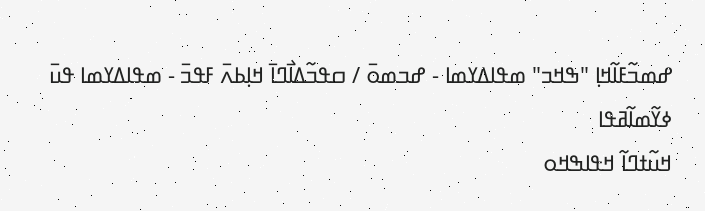ߝߘߏ߬ߓߊ߬ߞߊ߲ "ߒߞߏ" ߘߟߊߡߌߘߊ - ߝߏߘߋ߫ / ߛߟߏ߬ߡߊ߯ߣߊ߫ ߞߊ߲ߕߍ߫ ߓߟߏ߫ - ߘߟߊߡߌߘߊ ߟߎ߫ ߦߌ߬ߘߊ߬ߥߟߊ
ߞߎ߬ߙߣߊ߬ ߞߟߊߒߞߋ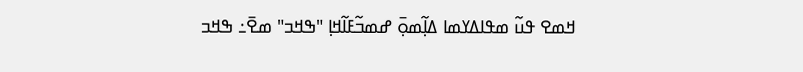ߞߘߐ ߟߎ߬ ߘߟߊߡߌߘߊ ߡߊ߲߬ߘߋ߲߫ ߝߘߏ߬ߓߊ߬ߞߊ߲ "ߒߞߏ" ߘߐ߫߸ ߒߞߏ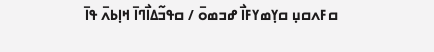ߛߓߍߛߎ߲ ߛߌ߲ߘߌߓߊ߯ ߝߏߘߋ߫ / ߛߟߏ߬ߡߊ߯ߣߊ߫ ߞߊ߲ߕߍ߫ ߟߊ߫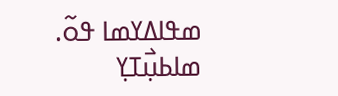ߘߟߊߡߌߘߊ ߟߋ߬.
ߘߊߕߎ߲߯ߠߌ߲